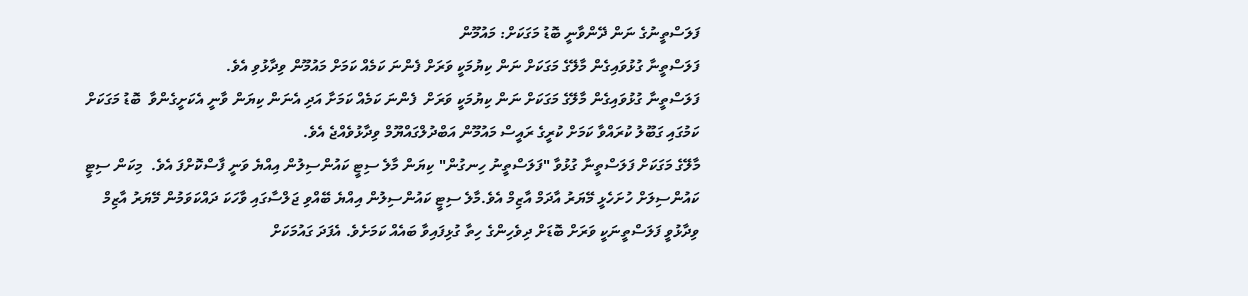ފަލަސްތީނުގެ ނަން ދޭންވާނީ ބޮޑު މަގަކަށް: މައުމޫން
ފަލަސްތީނާ ގުޅުވައިގެން މާލޭގެ މަގަކަށް ނަން ކިޔުމަކީ ވަރަށް ފެންނަ ކަމެއް ކަމަށް މައުމޫން ވިދާޅުވި އެވެ.
ފަލަސްތީނާ ގުޅުވައިގެން މާލޭގެ މަގަކަށް ނަން ކިޔުމަކީ ވަރަށް  ފެންނަ ކަމެއް ކަމަށާ އަދި އެނަން ކިޔަން ވާނީ އެކަށީގެންވާ  ބޮޑު މަގަކަށް ކަމުގައި ގަބޫލު ކުރައްވާ ކަމަށް ކުރީގެ ރައީސް މައުމޫން އަބްދުލްގައްޔޫމް ވިދާޅުވެއްޖެ އެވެ.
މާލޭގެ މަގަކަށް ފަލަސްތީނާ ގުޅުވާ "ފަލަސްތީނު ހިނގުން" ކިޔަން މާލެ ސިޓީ ކައުންސިލުން އިއްޔެ ވަނީ ފާސްކޮށްފަ އެވެ.  މިކަން ސިޓީ ކައުންސިލަށް ހުށަހެޅީ މޭޔަރު އާދަމް އާޒިމް އެވެ.މާލެ ސިޓީ ކައުންސިލުން އިއްޔެ ބޭއްވި ޖަލްސާގައި ވާހަކަ ދައްކަވަމުން މޭޔަރު އާޒިމް ވިދާޅުވީ ފަލަސްތީނަކީ ވަރަށް ބޮޑަށް ދިވެހިންގެ ހިތާ ގުޅިފައިވާ ބައެއް ކަމަށެވެ. އެފަދަ ގައުމަކަށް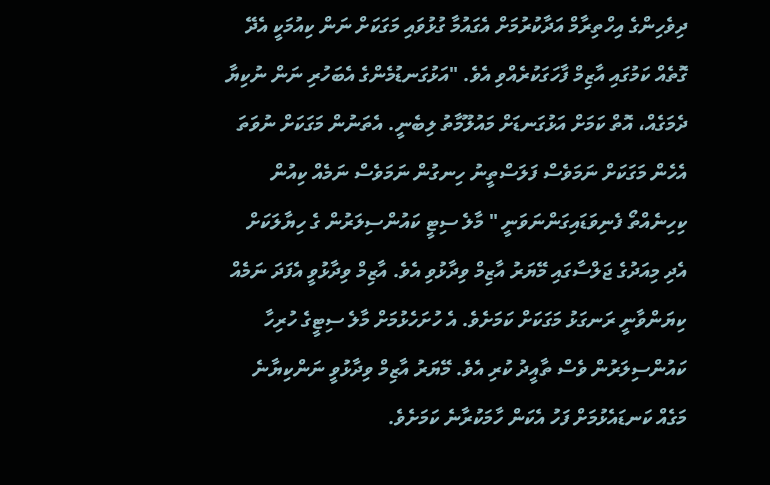ދިވެހިންގެ އިހްތިރާމް އަދާކުރުމަށް އެގައުމާ ގުޅުވައި މަގަކަށް ނަން ކިއުމަކީ އެދޭ ގޮތެއް ކަމުގައި އާޒިމް ފާހަގަކުރެއްވި އެވެ. "އަޅުގަނޑުމެންގެ އެބަހުރި ނަން ނުކިޔާ ދެމަގެއް، އޮތް ކަމަށް އަޅުގަނޑަށް މައުލޫމާތު ލިބެނީ. އެތަނުން މަގަކަށް ނުވަތަ އެހެން މަގަކަށް ނަމަވެސް ފަލަސްތީނު ހިނގުން ނަމަވެސް ނަމެއް ކިއުން ކިހިނެއްތޯ ފެނިވަޑައިގަންނަވަނީ " މާލެ ސިޓީ ކައުންސިލަރުން ގެ ހިޔާލަކަށް އެދި މިއަދުގެ ޖަލްސާގައި މޭޔަރު އާޒިމް ވިދާޅުވި އެވެ. އާޒިމް ވިދާޅުވީ އެފަދަ ނަމެއް ކިޔަންވާނީ ރަނގަޅު މަގަކަށް ކަމަށެވެ. އެ ހުށަހެޅުމަށް މާލެ ސިޓީގެ ހުރިހާ ކައުންސިލަރުން ވެސް ތާއީދު ކުރި އެވެ. މޭޔަރު އާޒިމް ވިދާޅުވީ ނަންކިޔާނެ މަގެއް ކަނޑައެޅުމަށް ފަހު އެކަން ހާމަކުރާނެ ކަމަށެވެ.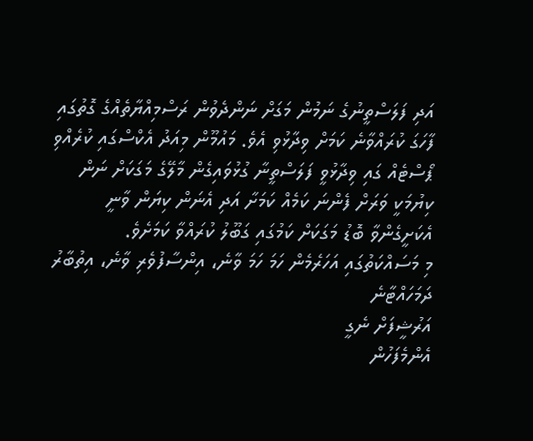އަދި ފަލަސްތީނުގެ ނަމުން މަގަށް ނަންދެވުން ރަސްމިއްޔާތެއްގެ ގޮތުގައި ފާހަގަ ކުރައްވާނެ ކަމަށް ވިދާޅުވި އެވެ. މައުމޫން މިއަދު އެކްސްގައި ކުރެއްވި ޕޯސްޓެއް ގައި ވިދާޅުވީ ފަލަސްތީނާ ގުޅުވައިގެން މާލޭގެ މަގަކަށް ނަން ކިޔުމަކީ ވަރަށް ފެންނަ ކަމެއް ކަމަށާ އަދި އެނަން ކިޔަން ވާނީ އެކަށީގެންވާ ބޮޑު މަގަކަށް ކަމުގައި ގަބޫލު ކުރައްވާ ކަމަށެވެ.
މި މަސައްކަތުގައި އަހަރެމެން ހަމަ ހަމަ ވާނެ، އިންސާފުވެރި ވާނެ، އިތުބާރު ދަމަހައްޓާނެ
އަރުޝީފަށް ނެގީ
އެންމެފަހުން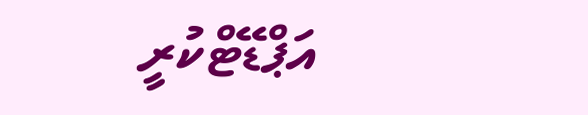އަޕްޑޭޓްކުރީ